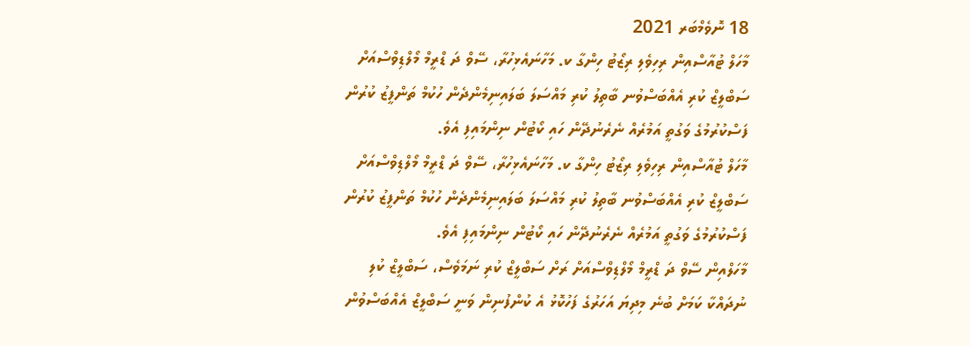18 ނޮވެމްބަރ 2021
މާހަލް ޓުއާސްއިން ރިހިވެލި ރިޒޯޓު ހިންގާ ކ. މަހާނައެޅިހުރާ، ސޭވް ދަ ޑްރީމް މޯލްޑިވްސްއަށް ސަބްލީޒް ކުރި އެއްބަސްވުނ ބާތިލު ކުރި މައްސަލަ ބަލައިނިމެންދެން ހުކުމް ތަންފީޒު ކުރުން ފަސްކުރުމުގެ ވަގުތީ އަމުރެއް ނެރެނުދޭން ހައި ކޯޓުން ނިންމައިފި އެވެ.
މާހަލް ޓުއާސްއިން ރިހިވެލި ރިޒޯޓު ހިންގާ ކ. މަހާނައެޅިހުރާ، ސޭވް ދަ ޑްރީމް މޯލްޑިވްސްއަށް ސަބްލީޒް ކުރި އެއްބަސްވުނ ބާތިލު ކުރި މައްސަލަ ބަލައިނިމެންދެން ހުކުމް ތަންފީޒު ކުރުން ފަސްކުރުމުގެ ވަގުތީ އަމުރެއް ނެރެނުދޭން ހައި ކޯޓުން ނިންމައިފި އެވެ.
މާހަލްއިން ސޭވް ދަ ޑްރީމް މޯލްޑިވްސްއަށް ރަށް ސަބްލީޒް ކުރި ނަމަވެސް، ސަބްލީޒް ކުލި ނުދައްކާ ކަމަށް ބުނެ މިދިޔަ އަހަރުގެ ފަހުކޮޅު އެ ކުންފުނިން ވަނީ ސަބްލީޒް އެއްބަސްވުން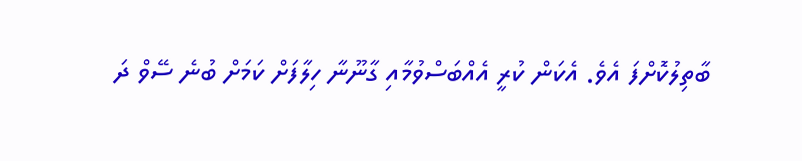ބާތިލުކޮށްފަ އެވެ. އެކަން ކުރީ އެއްބަސްވުމާއި ގާނޫނާ ހިލާފަށް ކަމަށް ބުނެ ސޭވް ދަ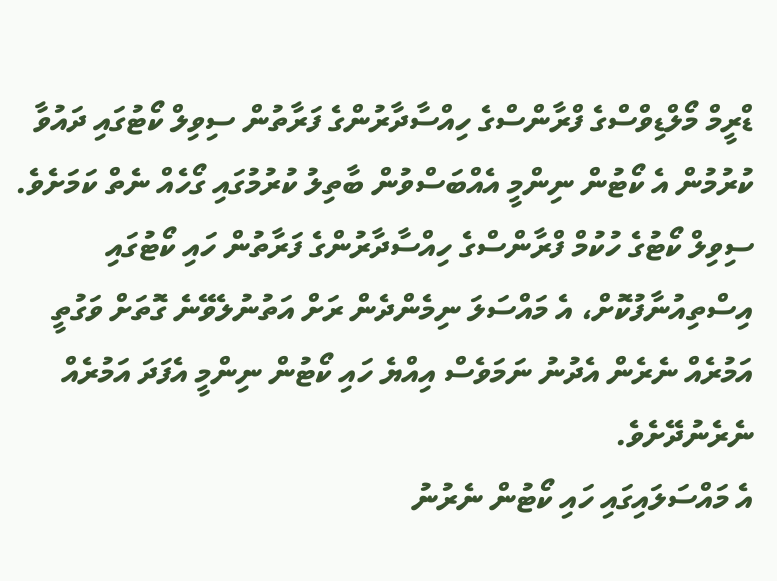ޑްރީމް މޯލްޑިވްސްގެ ފްރާންސްގެ ހިއްސާދާރުންގެ ފަރާތުން ސިވިލް ކޯޓުގައި ދައުވާ ކުރުމުން އެ ކޯޓުން ނިންމީ އެއްބަސްވުން ބާތިލު ކުރުމުގައި ގޯހެއް ނެތް ކަމަށެވެ.
ސިވިލް ކޯޓުގެ ހުކުމް ފްރާންސްގެ ހިއްސާދާރުންގެ ފަރާތުން ހައި ކޯޓުގައި އިސްތިއުނާފުކޮށް، އެ މައްސަލަ ނިމެންދެން ރަށް އަތުނުލެވޭނެ ގޮތަށް ވަގުތީ އަމުރެއް ނެރެން އެދުނު ނަމަވެސް އިއްޔެ ހައި ކޯޓުން ނިންމީ އެފަދަ އަމުރެއް ނެރެނުދޭށެވެ.
އެ މައްސަލައިގައި ހައި ކޯޓުން ނެރުނު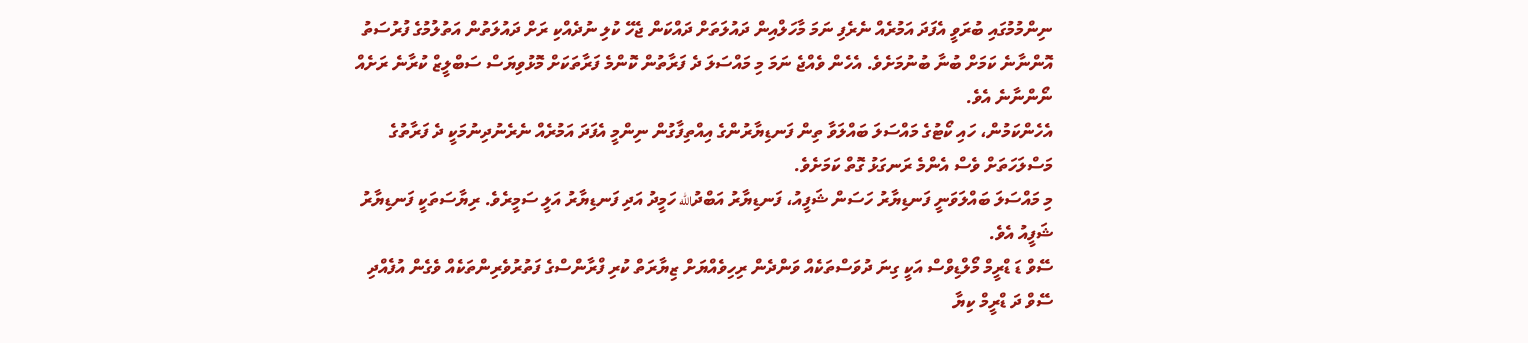ނިންމުމުގައި ބުރަވީ އެފަދަ އަމުރެއް ނެރެފި ނަމަ މާހަލްއިން ދައުލަތަށް ދައްކަން ޖެހޭ ކުލި ނުދެއްކި ރަށް ދައުލަތުން އަތުލުމުގެ ފުރުސަތު އޮންނާނެ ކަމަށް ބުނާ ބުނުމަށެވެ. އެހެން ވެއްޖެ ނަމަ މި މައްސަލަ ދެ ފަރާތުން ކޮންމެ ފަރާތަކަށް މޮޅުވިޔަސް ސަބްލީޒް ކުރާނެ ރަށެއް ނޯންނާނެ އެވެ.
އެހެންކަމުން، ހައި ކޯޓުގެ މައްސަލަ ބައްލަވާ ތިން ފަނޑިޔާރުންގެ އިއްތިފާގުން ނިންމީ އެފަދަ އަމުރެއް ނެރެނުދިނުމަކީ ދެ ފަރާތުގެ މަސްލަހަތަށް ވެސް އެންމެ ރަނގަޅު ގޮތް ކަމަށެވެ.
މި މައްސަލަ ބައްލަވަނީ ފަނޑިޔާރު ހަސަން ޝަފީއު، ފަނޑިޔާރު އަބްދުالله ހަމީދު އަދި ފަނޑިޔާރު އަލީ ސަމީރެވެ. ރިޔާސަތަކީ ފަނޑިޔާރު ޝަފީއު އެވެ.
ސޭވް ޑަ ޑްރީމް މޯލްޑިވްސް އަކީ ގިނަ ދުވަސްތަކެއް ވަންދެން ރިހިވެއްޔަށް ޒިޔާރަތް ކުރި ފްރާންސްގެ ފަތުރުވެރިންތަކެއް ވެގެން އުފެއްދި ސޭވް ދަ ޑްރީމް ކިޔާ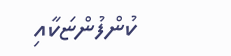ކުންފުންޏަކާއި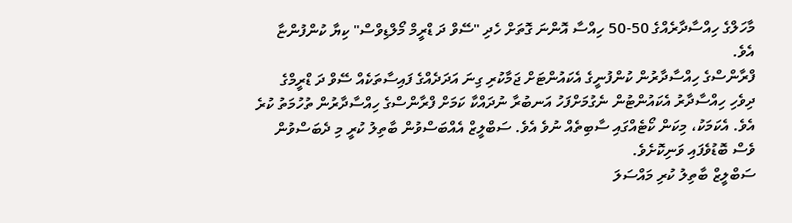މާހަލްގެ ހިއްސާދާރެއްގެ 50-50 ހިއްސާ އޮންނަ ގޮތަށް ހެދި "ސޭވް ދަ ޑްރީމް މޯލްޑިވްސް" ކިޔާ ކުންފުންޏާ އެވެ.
ފްރާންސްގެ ހިއްސާދާރުން ކުންފުނީގެ އެކައުންޓަށް ޖަމާކުރި ގިނަ އަދަދެއްގެ ފައިސާތަކެއް ސޭވް ދަ ޑްރީމްގެ ދިވެހި ހިއްސާދާރު އެކައުންޓުން ނެގުމަށްފަހު އަނބުރާ ނުދައްކާ ކަމަށް ފްރާންސްގެ ހިއްސާދާރުން ތުހުމަތު ކުރެ އެވެ. އެކަމަކު، މިކަން ކޯޓެއްގައި ސާބިތެއް ނުވެ އެވެ. ސަބްލީޒް އެއްބަސްވުން ބާތިލު ކުރީ މި ދެބަސްވުން ވެސް ބޮޑުވެފައި ވަނިކޮށެވެ.
ސަބްލީޒް ބާތިލު ކުރި މައްސަލަ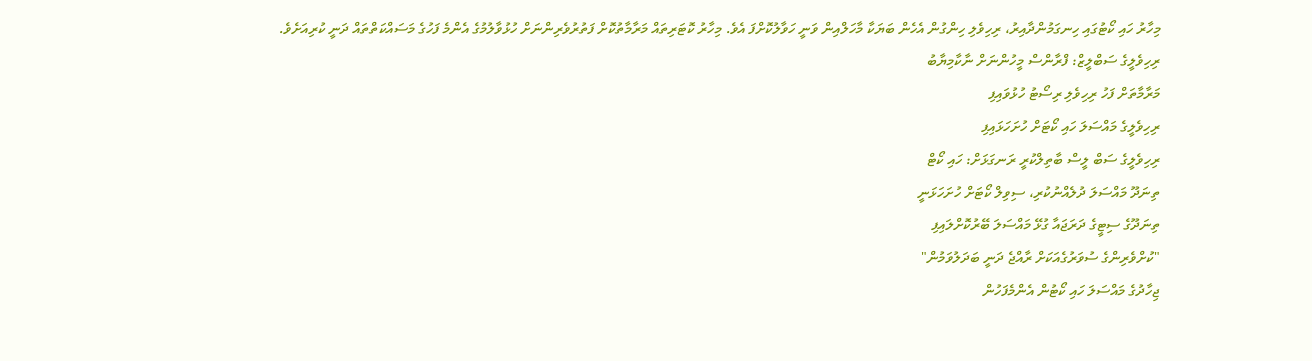މިހާރު ހައި ކޯޓުގައި ހިނގަމުންދާއިރު، ރިހިވެލި ހިންގުން އެހެން ބަޔަކާ މާހަލްއިން ވަނީ ހަވާލުކޮށްފަ އެވެ. މިހާރު ކޮޓަރިތައް މަރާމާތުކޮށް ފަތުރުވެރިންނަށް ހުޅުވާލުމުގެ އެންމެ ފަހުގެ މަސައްކަތްތައް ދަނީ ކުރިއަށެވެ.
ރިހިވެލީގެ ސަބްލީޒް: ފްރާންސް މީހުންނަށް ނާކާމިޔާބު
މަރާމާތަށް ފަހު ރިހިވެލި ރިސޯޓު ހުޅުވައިފި
ރިހިވެލީގެ މައްސަލަ ހައި ކޯޓަށް ހުށަހަޅައިފި
ރިހިވެލީގެ ސަބް ލީސް ބާތިލްކުރީ ރަނގަޅަށް: ހައި ކޯޓް
ތިނަދޫ މައްސަލަ ދުލެއްނުކުރި، ސިވިލް ކޯޓަށް ހުށަހަޅަނީ
ތިނަދޫގެ ސިޓީގެ ދަރަޖައާ ގުޅޭ މައްސަލަ ބޭރުކޮށްލައިފި
"ކުށްވެރިންގެ ސުވަރުގެއަކަށް ރާއްޖެ ދަނީ ބަދަލުވަމުން"
ޖިހާދުގެ މައްސަލަ ހައި ކޯޓުން އެންމެފަހުން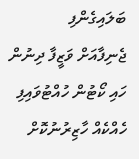ބަލައިގެންފި
ޖެނިފާއަށް ވަޒީފާ ދިނުން ހައި ކޯޓުން ހުއްޓުވައިފި
ހެއްކެއް ހާޒިރުނުކޮށް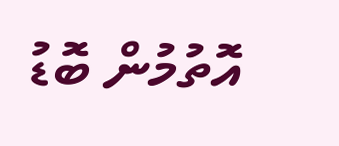އޮތުމުން ބޮޑު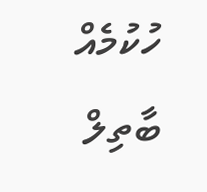ހުކުމެއް ބާތިލް